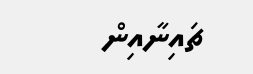ޗައިނާއިން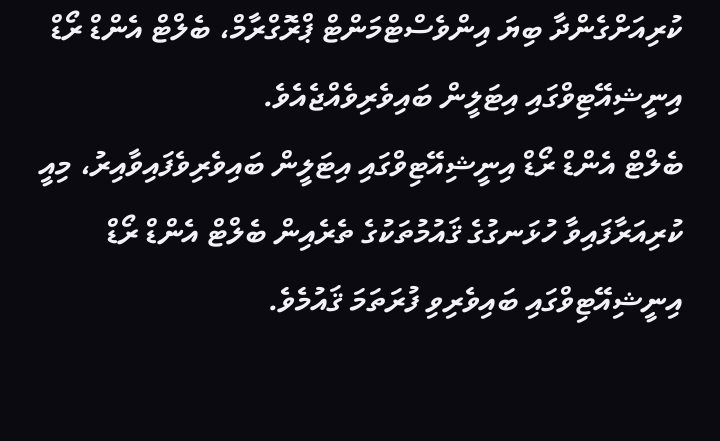ކުރިއަށްގެންދާ ބިޔަ އިންވެސްޓްމަންޓް ޕްރޮގްރާމް، ބެލްޓް އެންޑް ރޯޑް އިނީޝިއޭޓިވްގައި އިޓަލީން ބައިވެރިވެއްޖެއެވެ.
ބެލްޓް އެންޑް ރޯޑް އިނީޝިއޭޓިވްގައި އިޓަލީން ބައިވެރިވެފައިވާއިރު، މިއީ ކުރިއަރާފައިވާ ހުޅަނގުގެ ޤައުމުތަކުގެ ތެރެއިން ބެލްޓް އެންޑް ރޯޑް އިނީޝިއޭޓިވްގައި ބައިވެރިވި ފުރަތަމަ ޤައުމެވެ.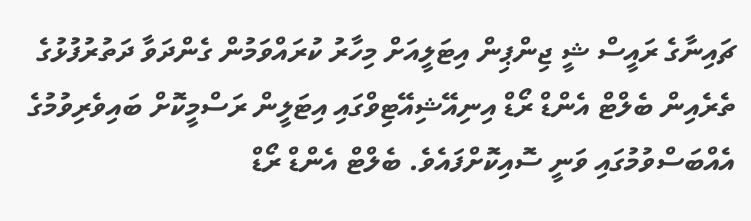ޗައިނާގެ ރައީސް ޝީ ޖިންޕިން އިޓަލީއަށް މިހާރު ކުރައްވަމުން ގެންދަވާ ދަތުރުފުޅުގެ ތެރެއިން ބެލްޓް އެންޑް ރޯޑް އިނިއޭޝިއޭޓިވްގައި އިޓަލީން ރަސްމީކޮށް ބައިވެރިވުމުގެ އެއްބަސްވުމުގައި ވަނީ ސޮއިކޮށްފައެވެ. ބެލްޓް އެންޑް ރޯޑް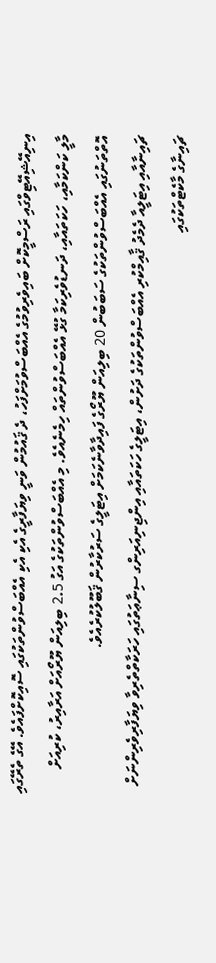އިނިއޭޝިއޭޓިވްގައި ރަސްމީކޮށް ބައިވެރިވުމުގެ އެއްބަސްވުމަށްފަހު، ދެ ޤައުމުން ވަނީ ވިޔަފާރީގެ އެކި އެކި އެއްބަސްވުންތަކުގައި ސޮއިކޮށްފައެވެ. އޭގެ ތެރޭގައި މާލީ ކަންކަމާއި، ހަކަތައާއި، ދަނޑުވެރިކަމާ ގުޅޭ އެއްބަސްވުންތައް ހިމެނެއެވެ. މި އެއްބަސްވުންތަކުގެ އަގު 2.5 ބިލިއަން ޔޫރޯއަށް އަރާއިރު، ކުރިއަށް އޮތްތަނުގައި އެއްބަސްވުންތަކުގެ ސަބަބުން 20 ބިލިއަން ޔޫރޯގެ ފައިދާވާނެކަމަށް އިޓަލީގެ ސަރުކާރުން ޤަބޫލުކުރެއެވެ.
ޗައިނާއާއި އިޓަލީއާ ދެމެދު ޤާއިމްކުރި އެއްބަސްވުންތަކުގެ ދަށުން، އިޓަލީގެ ހަކަތައާއި އިންޖިނިއަރިންގ ސިނާޢަތުގައި ހަރަކާތްތެރިވާ ވިޔަފާރިވެރިންނަށް ޗައިނާގެ މާކެޓްތަކުގައި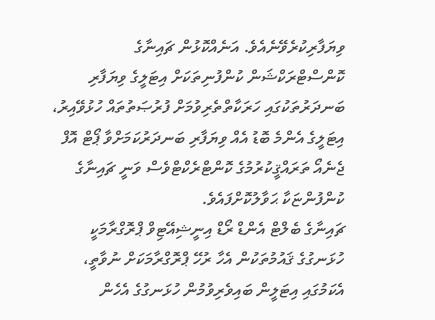ވިޔަފާރިކުރެވޭނެއެވެ. އަނެއްކޮޅުން ޗައިނާގެ ކޮންސްޓްރަކްޝަން ކުންފުނިތަކަށް އިޓަލީގެ ވިޔަފާރި ބަނދަރުތަކުގައި ހަރަކާތްތެރިވުމަށް ފުރުޞަތުތައް ހުޅުވޭއިރު، އިޓަލީގެ އެންމެ ބޮޑު އެއް ވިޔަފާރި ބަނދަރުކަމަށްވާ ޕޯޓް އޮފް ޖެނެއޯ ތަރައްޤީކުރުމުގެ ކޮންޓްރެކްޓްވެސް ވަނީ ޗައިނާގެ ކުންފުންޏަކާ ޙަވާލުކޮށްފައެވެ.
ޗައިނާގެ ބެލްޓް އެންޑް ރޯޑް އިނީޝިއޭޓިވް ޕްރޮގްރާމަކީ ހުޅަނގުގެ ޤައުމުތަކުން އެހާ ރުހޭ ޕްރޮގްރާމަކަށް ނުވާތީ، އެކަމުގައި އިޓަލީން ބައިވެރިވުމުން ހުޅަނގުގެ އެހެން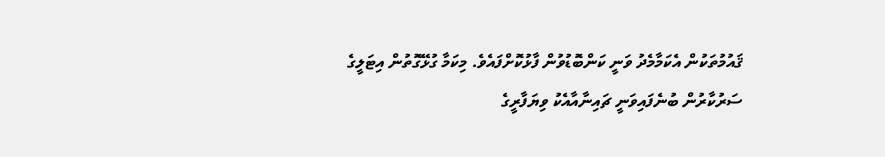ޤައުމުތަކުން އެކަމާމެދު ވަނީ ކަންބޮޑުވުން ފާޅުކޮށްފައެވެ. މިކަމާ ގުޅޭގޮތުން އިޓަލީގެ ސަރުކާރުން ބުނެފައިވަނީ ޗައިނާއާއެކު ވިޔަފާރީގެ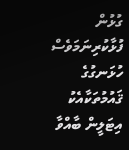ގުޅުން ފުޅާކުރިނަމަވެސް ހުޅަނގުގެ ޤައުމުތަކާއެކު އިޓަލީން ބާއްވާ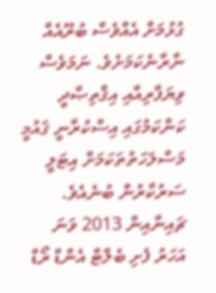ގުޅުމަށް އެއްވެސް ބުރޫއެއް ނާރާނެކަމަށެވެ. ނަމަވެސް ވިޔަފާރިއާއި އިޤްތިޞާދީ ކަންކަމުގައި އިސްކުރާނީ ޤައުމީ މަސްލަހަތުތަކަމަށް އިޓަލީ ސަރުކާރުން ބުނެއެވެ.
ޗައިނާއިން 2013 ވަނަ އަހަރު ފެށި ބެލްޓް އެންޑް ރޯޑް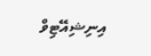އިނިޝިއޭޓިވް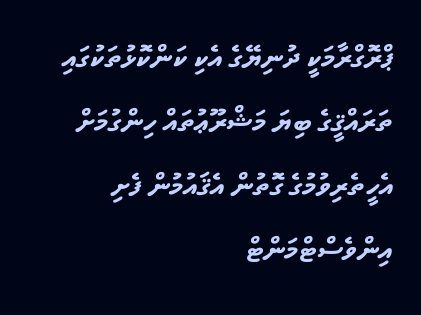ޕްރޮގްރާމަކީ ދުނިޔޭގެ އެކި ކަންކޮޅުތަކުގައި ތަރައްޤީގެ ބިޔަ މަޝްރޫޢުތައް ހިންގުމަށް އެހީތެރިވުމުގެ ގޮތުން އެޤައުމުން ފެށި އިންވެސްޓްމަންޓް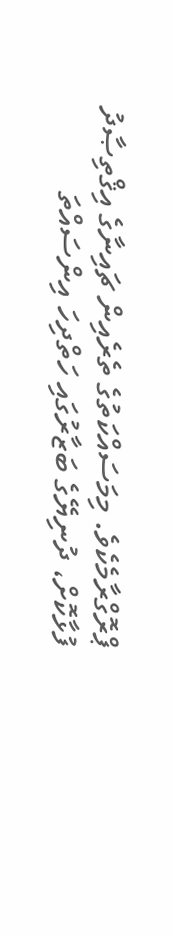ޕްރޮގްރާމެކެވެ. މިމަސައްކަތުގެ ތެރެއިން ޗައިނާގެ އިޤްތިޞާދު ފުޅާކޮށް، ދުނިޔޭގެ ބަޒާރުގައި ހަތްދިހަ އިންސައްތަ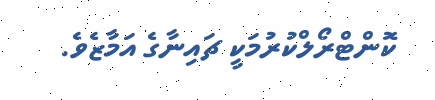ކޮންޓްރޯލްކުރުމަކީ ޗައިނާގެ އަމާޒެވެ.